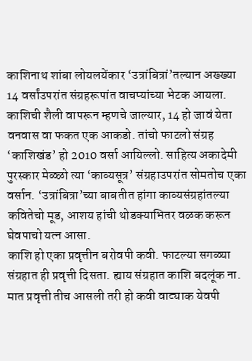काशिनाथ शांबा लोयलयेंकार ‘उत्रांबित्रां’तल्यान अख्ख्या 14 वर्सांउपरांत संग्रहरूपांत वाचप्यांच्या भेटक आयला. काशिची शैली वापरून म्हणचे जाल्यार, 14 हो जावं येता वनवास वा फकत एक आकडो. तांचो फाटलो संग्रह ‘काशिखंड’ हो 2010 वर्सा आयिल्लो. साहित्य अकादेमी पुरस्कार मेळ्ळो त्या ‘काव्यसूत्र’ संग्रहाउपरांत सोमतोच एका वर्सान. ‘उत्रांबित्रा’च्या बाबतीत हांगा काव्यसंग्रहांतल्या कवितेचो मूड, आशय हांची थोडक्याभितर वळक करून घेवपाचो यत्न आसा.
काशि हो एका प्रवृत्तीन बरोवपी कवी. फाटल्या सगळ्या संग्रहात ही प्रवृत्ती दिसता. ह्याय संग्रहात काशि बदलूंक ना. मात प्रवृत्ती तीच आसली तरी हो कवी वाट्याक येवपी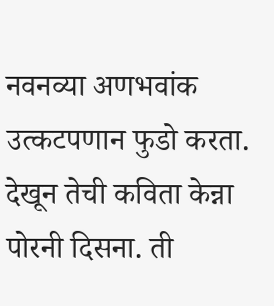नवनव्या अणभवांक उत्कटपणान फुडो करता. देखून तेची कविता केन्ना पोरनी दिसना. ती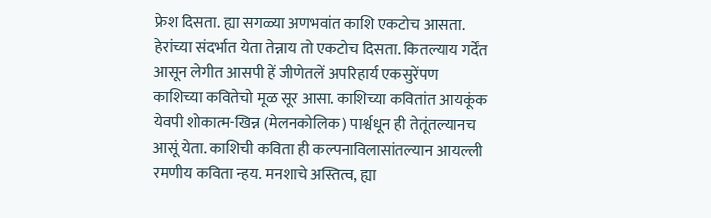फ्रेश दिसता. ह्या सगळ्या अणभवांत काशि एकटोच आसता. हेरांच्या संदर्भात येता तेन्नाय तो एकटोच दिसता. कितल्याय गर्देंत आसून लेगीत आसपी हें जीणेतलें अपरिहार्य एकसुरेंपण काशिच्या कवितेचो मूळ सूर आसा. काशिच्या कवितांत आयकूंक येवपी शोकात्म-खिन्न (मेलनकोलिक) पार्श्वधून ही तेतूंतल्यानच आसूं येता. काशिची कविता ही कल्पनाविलासांतल्यान आयल्ली रमणीय कविता न्हय. मनशाचे अस्तित्व, ह्या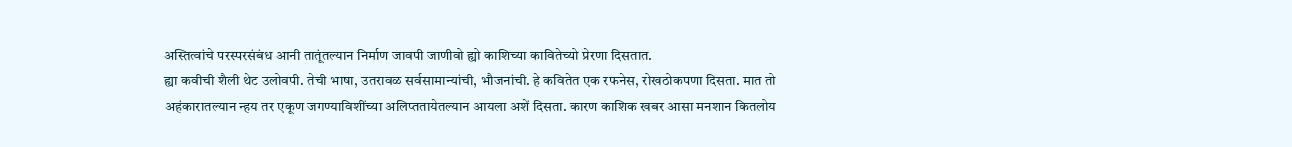अस्तित्वांचे परस्परसंबंध आनी तातूंतल्यान निर्माण जावपी जाणीवो ह्यो काशिच्या कावितेच्यो प्रेरणा दिसतात.
ह्या कवीची शैली थेट उलोवपी. तेची भाषा, उतरावळ सर्वसामान्यांची, भौजनांची. हे कवितेत एक रफनेस, रोखठोकपणा दिसता. मात तो अहंकारातल्यान न्हय तर एकूण जगण्याविशींच्या अलिप्ततायेतल्यान आयला अशें दिसता. कारण काशिक खबर आसा मनशान कितलोय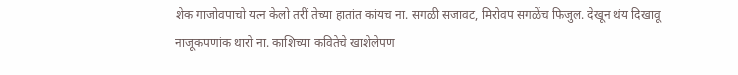शेक गाजोवपाचो यत्न केलो तरीं तेच्या हातांत कांयच ना. सगळी सजावट, मिरोवप सगळेंच फिजुल. देखून थंय दिखावू नाजूकपणांक थारो ना. काशिच्या कवितेचे खाशेलेपण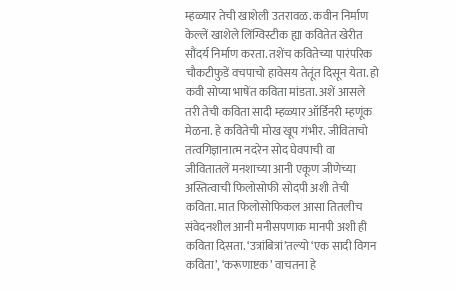म्हळ्यार तेची खाशेली उतरावळ. कवीन निर्माण केल्लें खाशेले लिंग्विस्टीक ह्या कवितेत खेरीत सौंदर्य निर्माण करता. तशेंच कवितेच्या पारंपरिक चौकटीफुडें वचपाचो हावेसय तेतूंत दिसून येता. हो कवी सोप्या भाषेंत कविता मांडता. अशें आसले तरी तेची कविता सादी म्हळ्यार ऑर्डिनरी म्हणूंक मेळना. हे कवितेची मोख खूप गंभीर. जीविताचो तत्वगिज्ञानात्म नदरेन सोद घेवपाची वा जीवितातलें मनशाच्या आनी एकूण जीणेच्या अस्तित्वाची फिलोसोफी सोदपी अशी तेची कविता. मात फिलोसोफिकल आसा तितलीच संवेदनशील आनी मनीसपणाक मानपी अशी ही कविता दिसता. ‘उत्रांबित्रां’तल्यो ‘एक सादी विगन कविता’, ‘करूणाष्टक’ वाचतना हे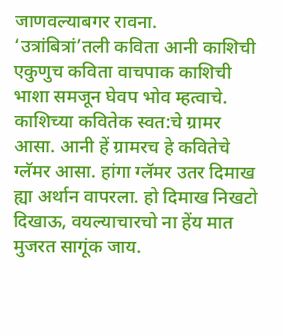जाणवल्याबगर रावना.
‘उत्रांबित्रां’तली कविता आनी काशिची एकुणुच कविता वाचपाक काशिची भाशा समजून घेवप भोव म्हत्वाचे. काशिच्या कवितेक स्वत:चे ग्रामर आसा. आनी हें ग्रामरच हे कवितेचे ग्लॅमर आसा. हांगा ग्लॅमर उतर दिमाख ह्या अर्थान वापरला. हो दिमाख निखटो दिखाऊ, वयल्याचारचो ना हेंय मात मुजरत सागूंक जाय.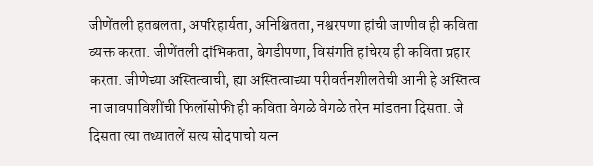जीणेंतली हतबलता, अपरिहार्यता, अनिश्चितता, नश्वरपणा हांची जाणीव ही कविता व्यक्त करता. जीणेंतली दांभिकता, बेगडीपणा, विसंगति हांचेरय ही कविता प्रहार करता. जीणेच्या अस्तित्वाची, ह्या अस्तित्वाच्या परीवर्तनशीलतेची आनी हे अस्तित्व ना जावपाविशींची फिलॉसोफी ही कविता वेगळे वेगळे तरेन मांडतना दिसता. जे दिसता त्या तथ्यातलें सत्य सोदपाचो यत्न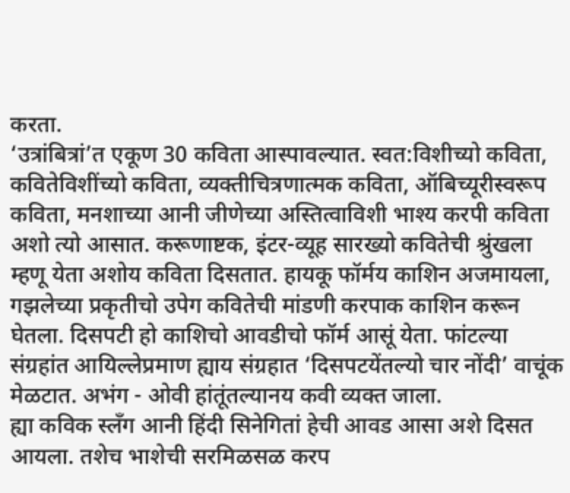करता.
‘उत्रांबित्रां’त एकूण 30 कविता आस्पावल्यात. स्वत:विशीच्यो कविता, कवितेविशींच्यो कविता, व्यक्तीचित्रणात्मक कविता, ऑबिच्यूरीस्वरूप कविता, मनशाच्या आनी जीणेच्या अस्तित्वाविशी भाश्य करपी कविता अशो त्यो आसात. करूणाष्टक, इंटर-व्यूह सारख्यो कवितेची श्रुंखला म्हणू येता अशोय कविता दिसतात. हायकू फॉर्मय काशिन अजमायला, गझलेच्या प्रकृतीचो उपेग कवितेची मांडणी करपाक काशिन करून घेतला. दिसपटी हो काशिचो आवडीचो फॉर्म आसूं येता. फांटल्या संग्रहांत आयिल्लेप्रमाण ह्याय संग्रहात ‘दिसपटयेंतल्यो चार नोंदी’ वाचूंक मेळटात. अभंग - ओवी हांतूंतल्यानय कवी व्यक्त जाला.
ह्या कविक स्लँग आनी हिंदी सिनेगितां हेची आवड आसा अशे दिसत आयला. तशेच भाशेची सरमिळसळ करप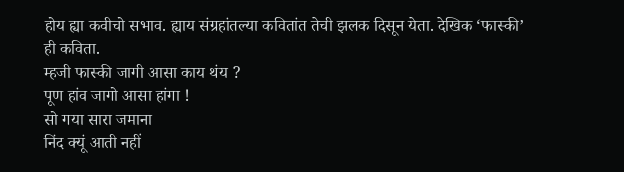होय ह्या कवीचो सभाव. ह्याय संग्रहांतल्या कवितांत तेची झलक दिसून येता. देखिक ‘फास्की’ ही कविता.
म्हजी फास्की जागी आसा काय थंय ?
पूण हांव जागो आसा हांगा !
सो गया सारा जमाना
निंद क्यूं आती नहीं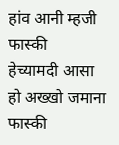हांव आनी म्हजी फास्की
हेच्यामदी आसा हो अख्खो जमाना
फास्की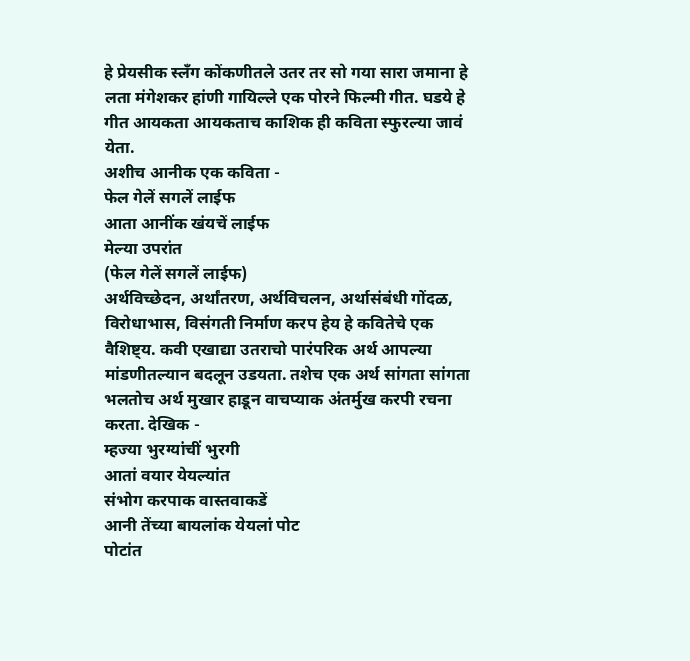हे प्रेयसीक स्लँग कोंकणीतले उतर तर सो गया सारा जमाना हे लता मंगेशकर हांणी गायिल्ले एक पोरने फिल्मी गीत. घडये हे गीत आयकता आयकताच काशिक ही कविता स्फुरल्या जावं येता.
अशीच आनीक एक कविता -
फेल गेलें सगलें लाईफ
आता आनींक खंयचें लाईफ
मेल्या उपरांत
(फेल गेलें सगलें लाईफ)
अर्थविच्छेदन, अर्थांतरण, अर्थविचलन, अर्थासंबंधी गोंदळ, विरोधाभास, विसंगती निर्माण करप हेय हे कवितेचे एक वैशिष्ट्य. कवी एखाद्या उतराचो पारंपरिक अर्थ आपल्या मांडणीतल्यान बदलून उडयता. तशेच एक अर्थ सांगता सांगता भलतोच अर्थ मुखार हाडून वाचप्याक अंतर्मुख करपी रचना करता. देखिक -
म्हज्या भुरग्यांचीं भुरगी
आतां वयार येयल्यांत
संभोग करपाक वास्तवाकडें
आनी तेंच्या बायलांक येयलां पोट
पोटांत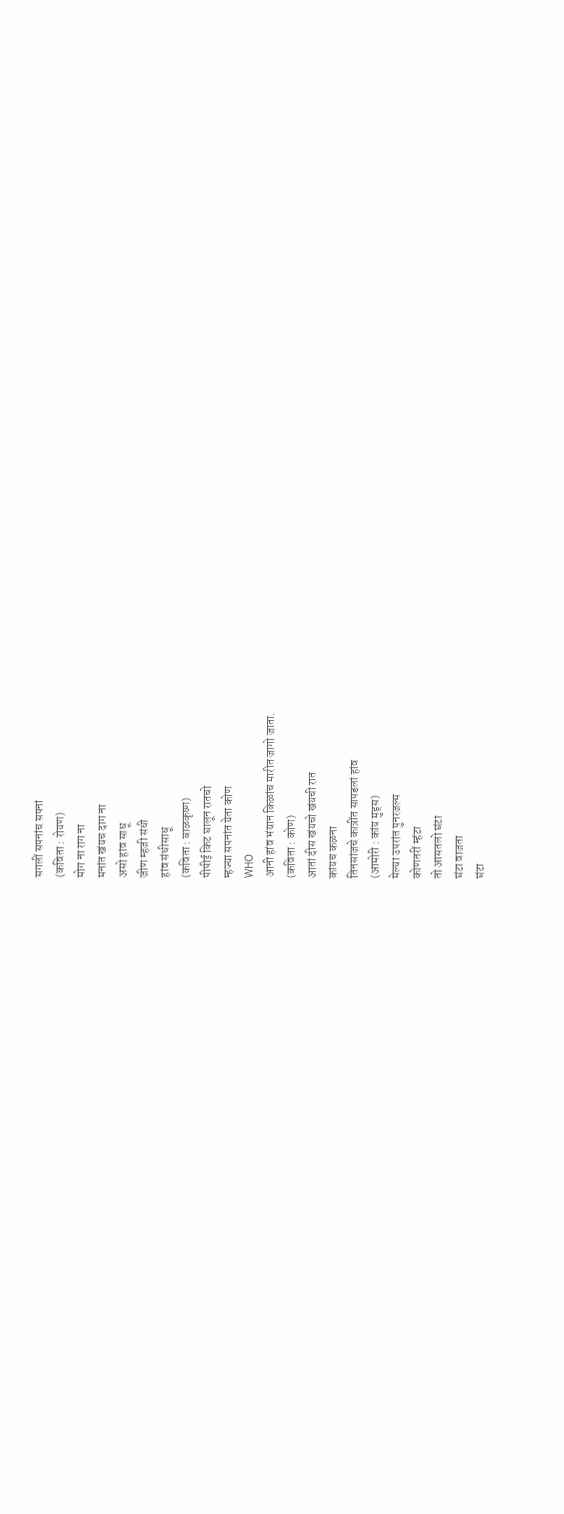सगलीं सपनांच सपनां
(कविता : रोयण)
मोग ना राग ना
मनांत खंयच दाग ना
असो हांव साधू
जीण म्हजी संधी
हांव संधीसाधू
(कविता : बाळकृष्ण)
पीपीई किट घालून रातचो
म्हज्या सपनांत येता कोण
WHO
आनी हांव भंयान किळांच मारीत जागो जाता.
(कविता : कोण)
आतां दीस खंयचो खंयची रात
कांयच कळना
तिनसांजचे कात्रींत सापडलां हांव
(आमोरी : कांय मुड्स)
मेल्या उपरांत पुनरजल्म
कोणतरीं म्हंटा
तो आसतलो घंटा
घंटा वाजता
घंटा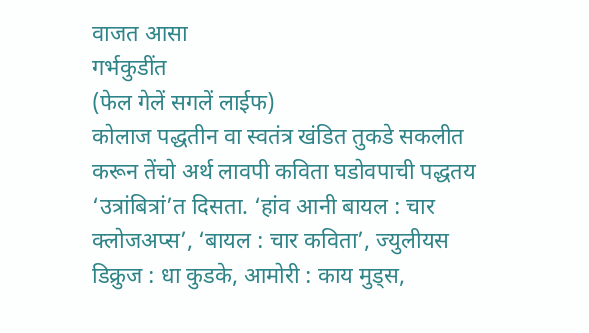वाजत आसा
गर्भकुडींत
(फेल गेलें सगलें लाईफ)
कोलाज पद्धतीन वा स्वतंत्र खंडित तुकडे सकलीत करून तेंचो अर्थ लावपी कविता घडोवपाची पद्धतय ‘उत्रांबित्रां’त दिसता. ‘हांव आनी बायल : चार क्लोजअप्स’, ‘बायल : चार कविता’, ज्युलीयस डिक्रुज : धा कुडके, आमोरी : काय मुड्स,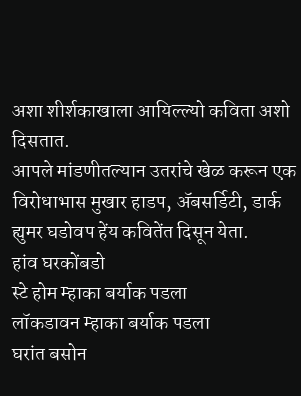अशा शीर्शकाखाला आयिल्ल्यो कविता अशो दिसतात.
आपले मांडणीतल्यान उतरांचे खेळ करून एक विरोधाभास मुखार हाडप, ॲबसर्डिटी, डार्क ह्युमर घडोवप हेंय कवितेंत दिसून येता.
हांव घरकोंबडो
स्टे होम म्हाका बर्याक पडला
लॉकडावन म्हाका बर्याक पडला
घरांत बसोन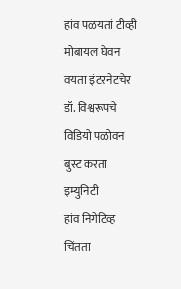हांव पळयतां टीव्ही
मोबायल घेवन वयता इंटरनेटचेर
डॉ. विश्वरूपचे विडियो पळोवन
बुस्ट करता इम्युनिटी
हांव निगेटिव्ह चिंतता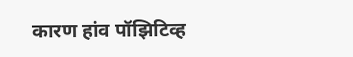कारण हांव पॉझिटिव्ह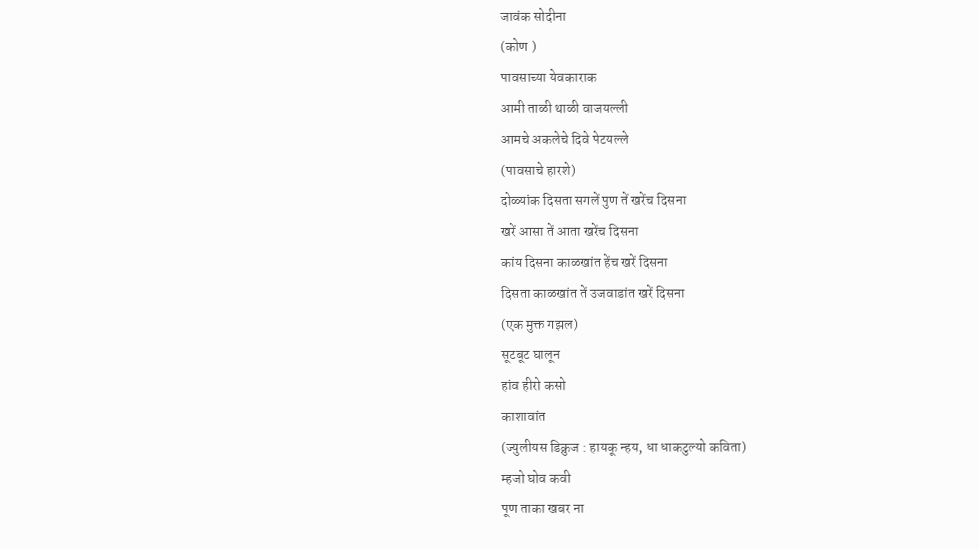जावंक सोदीना
(कोण )
पावसाच्या येवकाराक
आमी ताळी थाळी वाजयल्ली
आमचे अकलेचे दिवे पेटयल्ले
(पावसाचे हारशे)
दोळ्यांक दिसता सगलें पुण तें खरेंच दिसना
खरें आसा तें आता खरेंच दिसना
कांय दिसना काळखांत हेंच खरें दिसना
दिसता काळखांत तें उजवाडांत खरें दिसना
(एक मुक्त गझल)
सूटबूट घालून
हांव हीरो कसो
काशावांत
(ज्युलीयस डिक्रुज : हायकू न्हय, धा धाकटुल्यो कविता)
म्हजो घोव कवी
पूण ताका खबर ना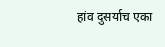हांव दुसर्याच एका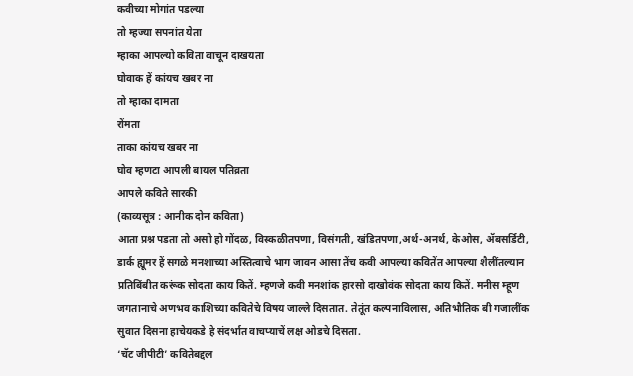कवीच्या मोगांत पडल्या
तो म्हज्या सपनांत येता
म्हाका आपल्यो कविता वाचून दाखयता
घोवाक हें कांयच खबर ना
तो म्हाका दामता
रोंमता
ताका कांयच खबर ना
घोव म्हणटा आपली बायल पतिव्रता
आपले कविते सारकी
(काव्यसूत्र : आनीक दोन कविता)
आता प्रश्न पडता तो असो हो गोंदळ, विस्कळीतपणा, विसंगती, खंडितपणा,अर्थ-अनर्थ, केओस, ॲबसर्डिटी, डार्क ह्यूमर हें सगळे मनशाच्या अस्तित्वाचे भाग जावन आसा तेंच कवी आपल्या कवितेंत आपल्या शैलींतल्यान प्रतिबिंबीत करूंक सोदता काय कितें. म्हणजे कवी मनशांक हारसो दाखोवंक सोदता काय कितें. मनीस म्हूण जगतानाचे अणभव काशिच्या कवितेचे विषय जाल्ले दिसतात. तेतूंत कल्पनाविलास, अतिभौतिक बी गजालींक सुवात दिसना हाचेयकडे हे संदर्भात वाचप्याचें लक्ष ओडचे दिसता.
‘चॅट जीपीटी’ कवितेबद्दल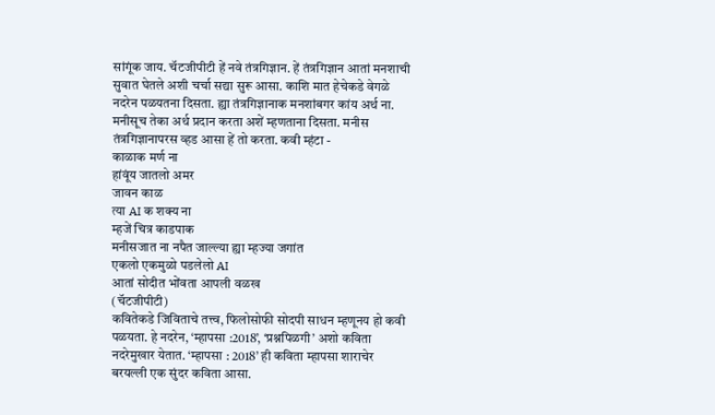सांगूंक जाय. चॅटजीपीटी हें नवे तंत्रगिज्ञान. हें तंत्रगिज्ञान आतां मनशाची सुवात घेतले अशी चर्चा सद्या सुरू आसा. काशि मात हेचेकडे वेगळे नदरेन पळयतना दिसता. ह्या तंत्रगिज्ञानाक मनशांबगर कांय अर्थ ना. मनीसूच तेका अर्थ प्रदान करता अशें म्हणताना दिसता. मनीस तंत्रगिज्ञानापरस व्हड आसा हें तो करता. कवी म्हंटा -
काळाक मर्ण ना
हांवूंय जातलो अमर
जावन काळ
त्या AI क शक्य ना
म्हजें चित्र काडपाक
मनीसजात ना नपैत जाल्ल्या ह्या म्हज्या जगांत
एकलो एकमुळो पडलेलो AI
आतां सोदीत भोंवता आपली वळख
(चॅटजीपीटी)
कवितेकडे जिविताचे तत्त्व, फिलोसोफी सोदपी साधन म्हणूनय हो कवी पळयता. हे नदरेन, ‘म्हापसा :2018’, ‘प्रश्नपिळगी’ अशो कविता नदरेमुखार येतात. ‘म्हापसा : 2018’ ही कविता म्हापसा शाराचेर बरयल्ली एक सुंदर कविता आसा.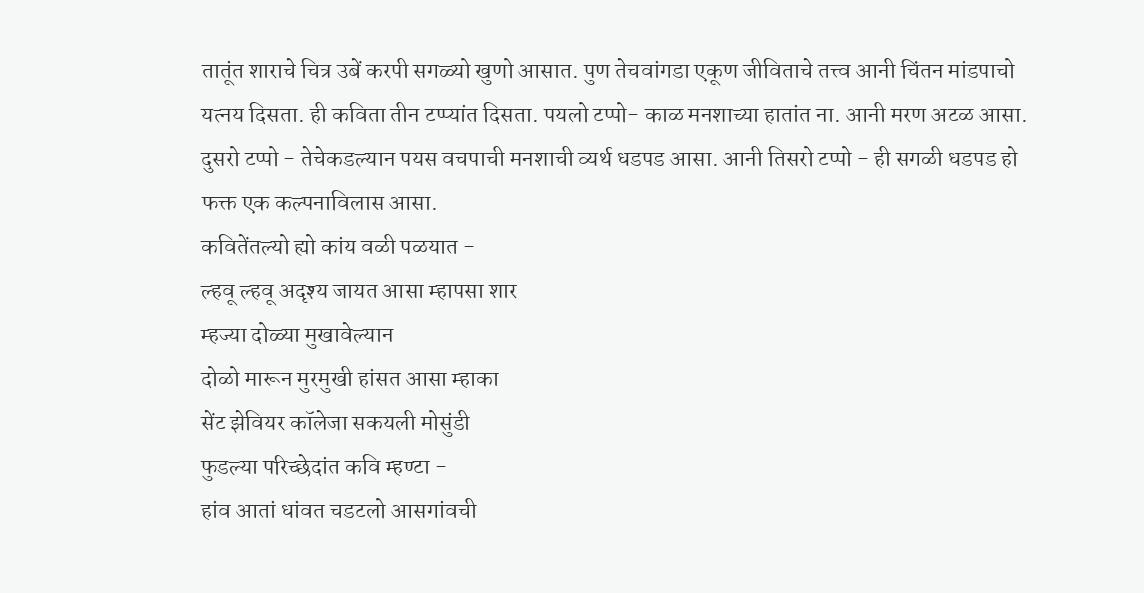तातूंत शाराचे चित्र उबें करपी सगळ्यो खुणो आसात. पुण तेचवांगडा एकूण जीविताचे तत्त्व आनी चिंतन मांडपाचो यत्नय दिसता. ही कविता तीन टप्प्यांत दिसता. पयलो टप्पो- काळ मनशाच्या हातांत ना. आनी मरण अटळ आसा. दुसरो टप्पो - तेचेकडल्यान पयस वचपाची मनशाची व्यर्थ धडपड आसा. आनी तिसरो टप्पो - ही सगळी धडपड हो फक्त एक कल्पनाविलास आसा.
कवितेंतल्यो ह्यो कांय वळी पळयात -
ल्हवू ल्हवू अदृश्य जायत आसा म्हापसा शार
म्हज्या दोळ्या मुखावेल्यान
दोळो मारून मुरमुखी हांसत आसा म्हाका
सेंट झेवियर कॉलेजा सकयली मोसुंडी
फुडल्या परिच्छेदांत कवि म्हण्टा -
हांव आतां धांवत चडटलो आसगांवची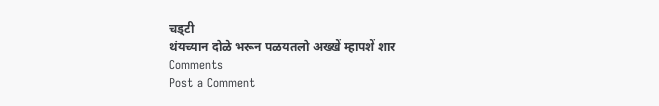चड्टी
थंयच्यान दोळे भरून पळयतलो अख्खें म्हापशें शार
Comments
Post a Comment